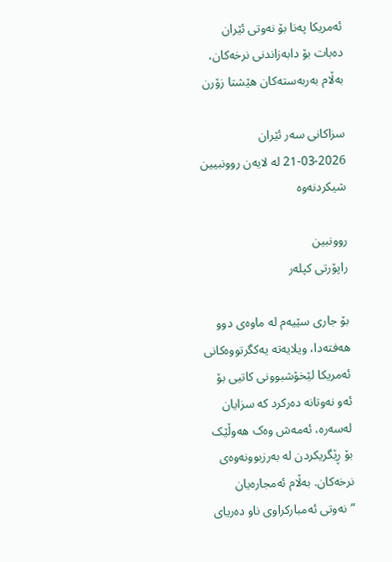ئەمریکا پەنا بۆ نەوتی ئێران دەبات بۆ دابەزاندنی نرخەکان، بەڵام بەربەستەکان هێشتا زۆرن

سزاکانی سەر ئێران 2026-03-21 لە لایەن روونبیین
شیکردنەوە

روونبین                                            راپۆرتی کپلەر

بۆ جاری سێیەم لە ماوەی دوو هەفتەدا، ویلایەتە یەکگرتووەکانی ئەمریکا لێخۆشبوونی کاتیی بۆ ئەو نەوتانە دەرکرد کە سزایان لەسەرە، ئەمەش وەک هەوڵێک بۆ ڕێگریکردن لە بەرزبوونەوەی نرخەکان. بەڵام ئەمجارەیان “نەوتی ئەمبارکراوی ناو دەریای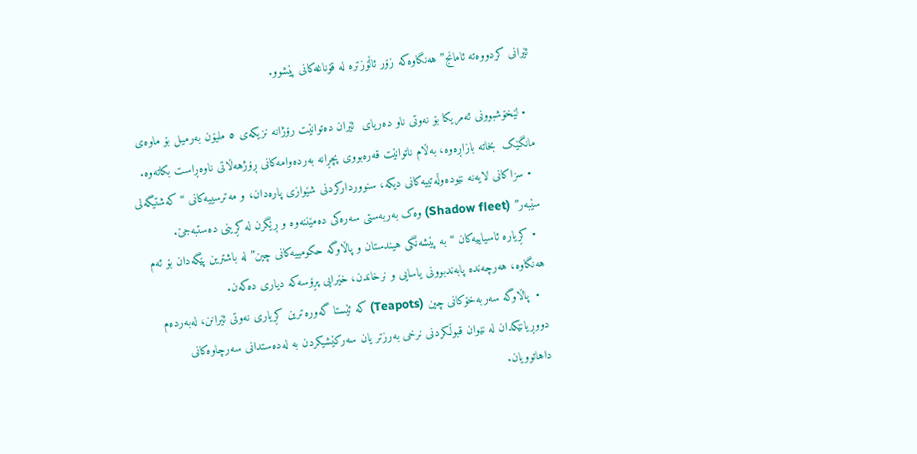ئێرانی کردووەتە ئامانج” هەنگاوەکە زۆر ئاڵۆزترە لە قۆناغەکانی پێشوو.

  • لێخۆشبوونی ئەمریکا بۆ نەوتی ناو دەریای  ئێران دەتوانێت رۆژانە نزیکەی ٥ ملیۆن بەرمیل بۆ ماوەی مانگێک  بخاتە بازاڕەوە، بەڵام ناتوانێت قەرەبووی پچڕانە بەردەوامەکانی ڕۆژهەڵاتی ناوەڕاست بکاتەوە.
  • سزاکانی لایەنە نێودەوڵەتییەکانی دیکە، سنووردارکردنی شێوازی پارەدان، و مەترسییەکانی “کەشتیگەلی سێبەر” (Shadow fleet) وەک بەربەستی سەرەکی دەمێننەوە و ڕێگرن لە کڕینی دەستبەجێ.
  • کڕیارە ئاسیاییەکان “بە پێشەنگی هیندستان و پاڵاوگە حکومییەکانی چین” لە باشترین پێگەدان بۆ ئەم هەنگاوە، هەرچەندە پابەندبوونی یاسایی و نرخاندن، خێرایی پڕۆسەکە دیاری دەکەن.
  •  پاڵاوگە سەربەخۆکانی چین (Teapots) کە ئێستا گەورەترین کڕیاری نەوتی ئێرانن، لەبەردەم دووڕیانێکدان لە نێوان قبوڵکردنی نرخی بەرزتر یان سەرکێشیکردن بە لەدەستدانی سەرچاوەکانی داهاتوویان.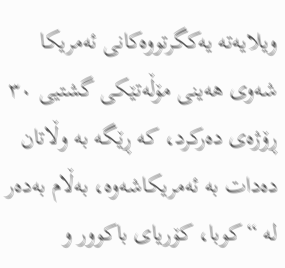ویلایەتە یەکگرتووەکانی ئەمریکا شەوی هەینی مۆڵەتێکی گشتیی ٣٠ ڕۆژەی دەرکرد، کە ڕێگە بە وڵاتان دەدات بە ئەمریکاشەوە، بەڵام بەدەر لە “کوبا، کۆریای باکوور و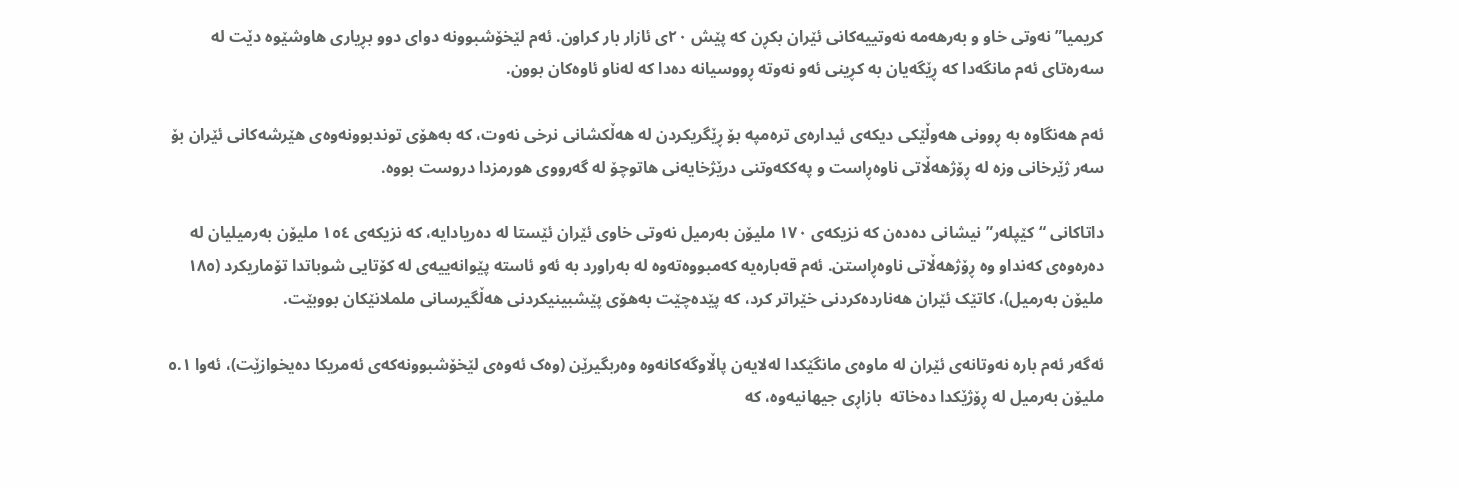کریمیا”نەوتی خاو و بەرهەمە نەوتییەکانی ئێران بکڕن کە پێش ٢٠ی ئازار بار کراون. ئەم لێخۆشبوونە دوای دوو بڕیاری هاوشێوە دێت لە سەرەتای ئەم مانگەدا کە ڕێگەیان بە کڕینی ئەو نەوتە ڕووسیانە دەدا کە لەناو ئاوەکان بوون.

ئەم هەنگاوە بە ڕوونی هەوڵێکی دیکەی ئیدارەی ترەمپە بۆ ڕێگریکردن لە هەڵکشانی نرخی نەوت، کە بەهۆی توندبوونەوەی هێرشەکانی ئێران بۆ سەر ژێرخانی وزە لە ڕۆژهەڵاتی ناوەڕاست و پەککەوتنی درێژخایەنی هاتوچۆ لە گەرووی هورمزدا دروست بووە.

داتاکانی “کێپلەر” نیشانی دەدەن کە نزیکەی ١٧٠ ملیۆن بەرمیل نەوتی خاوی ئێران ئێستا لە دەریادایە، کە نزیکەی ١٥٤ ملیۆن بەرمیلیان لە دەرەوەی کەنداو وە ڕۆژهەڵاتی ناوەڕاستن. ئەم قەبارەیە کەمبووەتەوە لە بەراورد بە ئەو ئاستە پێوانەییەی لە کۆتایی شوباتدا تۆماریکرد (١٨٥ ملیۆن بەرمیل)، کاتێک ئێران هەناردەکردنی خێراتر کرد، کە پێدەچێت بەهۆی پێشبینیکردنی هەڵگیرسانی ململانێکان بووبێت.

ئەگەر ئەم بارە نەوتانەی ئێران لە ماوەی مانگێکدا لەلایەن پاڵاوگەکانەوە وەربگیرێن (وەک ئەوەی لێخۆشبوونەکەی ئەمریکا دەیخوازێت)، ئەوا ٥.١ ملیۆن بەرمیل لە ڕۆژێکدا دەخاتە  بازاڕی جیهانیەوە، کە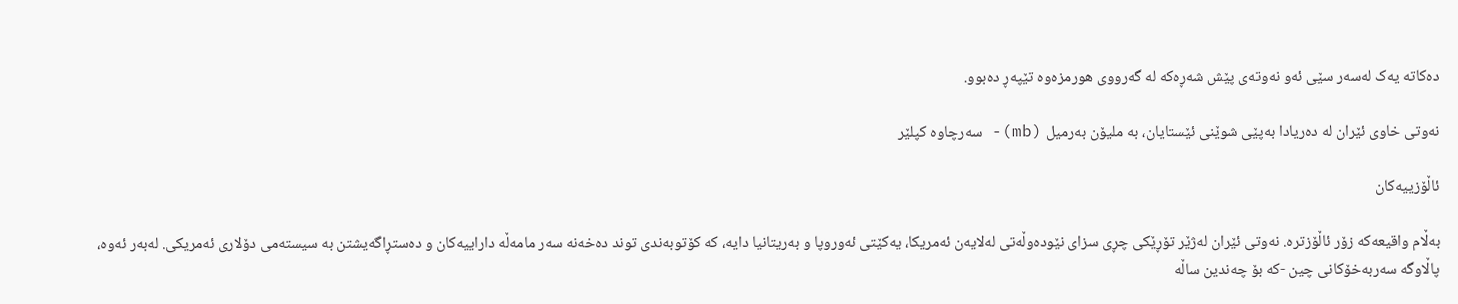دەکاتە یەک لەسەر سێی ئەو نەوتەی پێش شەڕەکە لە گەرووی هورمزەوە تێپەڕ دەبوو.

نەوتی خاوی ئێران لە دەریادا بەپێی شوێنی ئێستایان، بە ملیۆن بەرمیل (mb)- سەرچاوە کپلێر

ئاڵۆزییەکان

بەڵام واقیعەکە زۆر ئاڵۆزترە. نەوتی ئێران لەژێر تۆڕێکی چڕی سزای نێودەوڵەتی لەلایەن ئەمریکا، یەکێتی ئەوروپا و بەریتانیا دایە، کە کۆتوبەندی توند دەخەنە سەر مامەڵە داراییەکان و دەستڕاگەیشتن بە سیستەمی دۆلاری ئەمریکی. لەبەر ئەوە، پاڵاوگە سەربەخۆکانی چین -کە بۆ چەندین ساڵە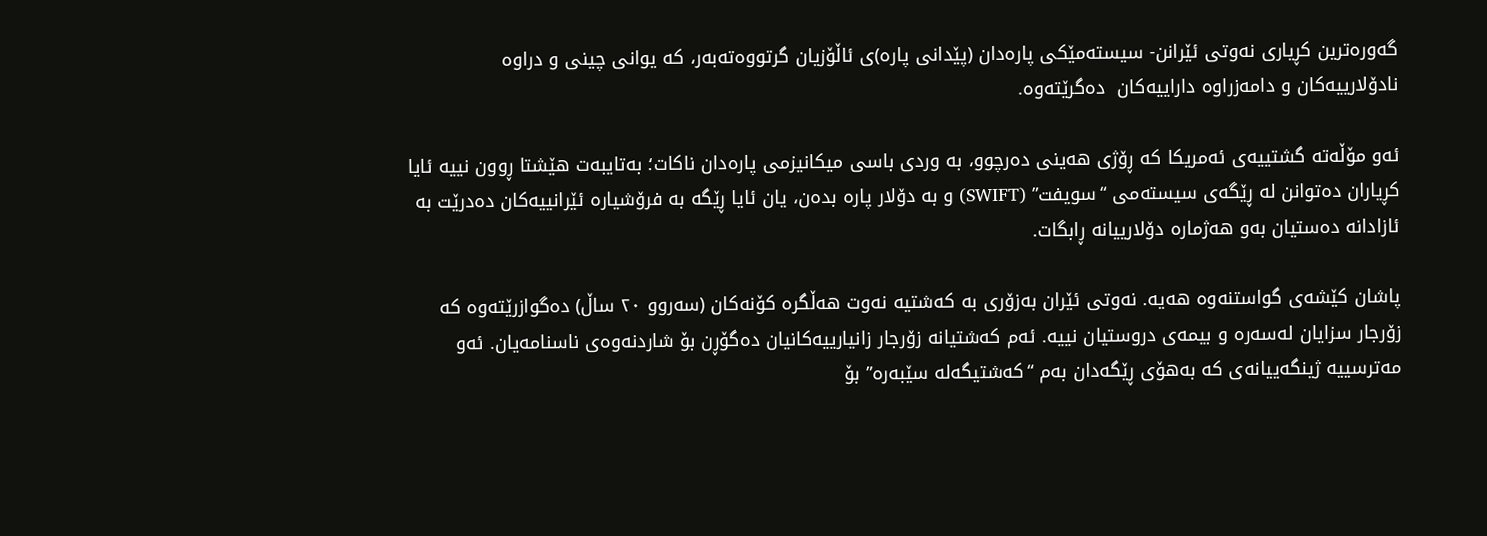گەورەترین کڕیاری نەوتی ئێرانن- سیستەمێکی پارەدان (پێدانی پارە)ی ئاڵۆزیان گرتووەتەبەر، کە یوانی چینی و دراوە نادۆلارییەکان و دامەزراوە داراییەکان  دەگرێتەوە.

ئەو مۆڵەتە گشتییەی ئەمریکا کە ڕۆژی هەینی دەرچوو، بە وردی باسی میکانیزمی پارەدان ناکات؛ بەتایبەت هێشتا ڕوون نییە ئایا کڕیاران دەتوانن لە ڕێگەی سیستەمی “سویفت” (SWIFT) و بە دۆلار پارە بدەن، یان ئایا ڕێگە بە فرۆشیارە ئێرانییەکان دەدرێت بە ئازادانە دەستیان بەو هەژمارە دۆلارییانە ڕابگات.

پاشان کێشەی گواستنەوە هەیە. نەوتی ئێران بەزۆری بە کەشتیە نەوت هەڵگرە کۆنەکان (سەروو ٢٠ ساڵ) دەگوازرێتەوە کە زۆرجار سزایان لەسەرە و بیمەی دروستیان نییە. ئەم کەشتیانە زۆرجار زانیارییەکانیان دەگۆڕن بۆ شاردنەوەی ناسنامەیان. ئەو مەترسییە ژینگەییانەی کە بەهۆی ڕێگەدان بەم “کەشتیگەلە سێبەرە” بۆ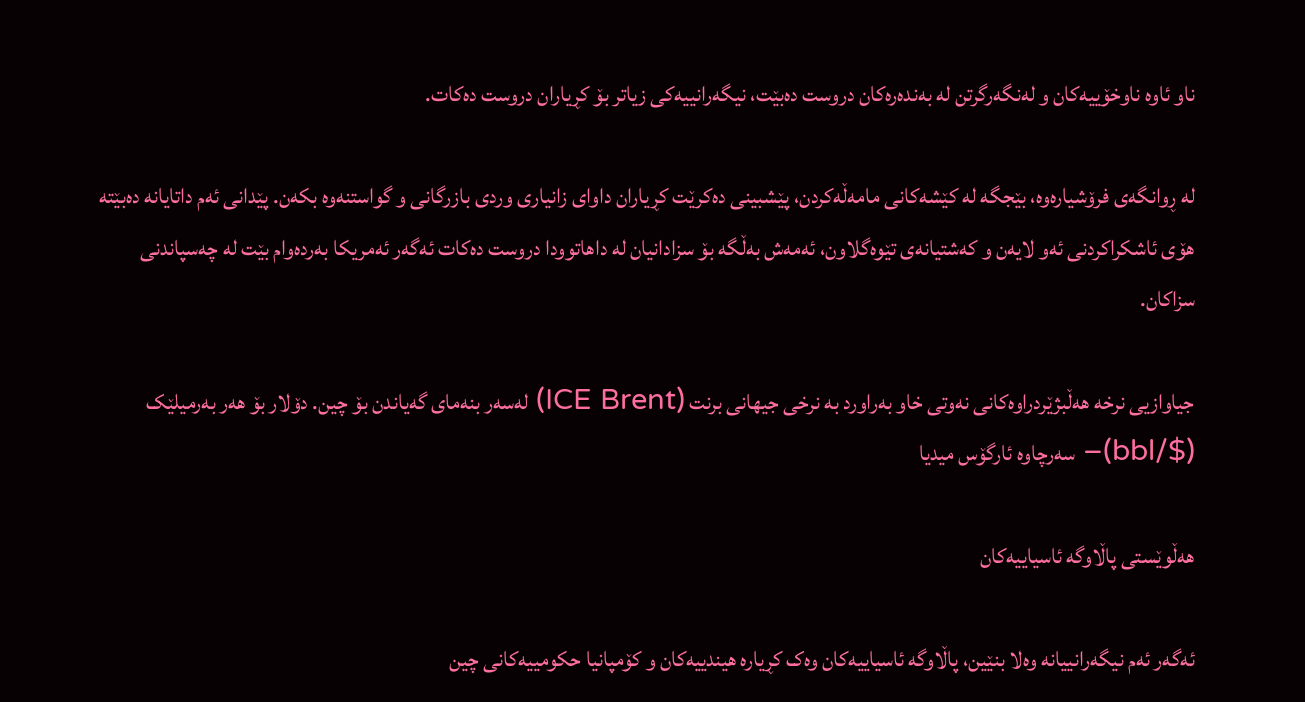ناو ئاوە ناوخۆییەکان و لەنگەرگرتن لە بەندەرەکان دروست دەبێت، نیگەرانییەکی زیاتر بۆ کڕیاران دروست دەکات.

لە ڕوانگەی فرۆشیارەوە، بێجگە لە کێشەکانی مامەڵەکردن، پێشبینی دەکرێت کڕیاران داوای زانیاری وردی بازرگانی و گواستنەوە بکەن. پێدانی ئەم داتایانە دەبێتە هۆی ئاشکراکردنی ئەو لایەن و کەشتیانەی تێوەگلاون، ئەمەش بەڵگە بۆ سزادانیان لە داهاتوودا دروست دەکات ئەگەر ئەمریکا بەردەوام بێت لە چەسپاندنی سزاکان.

جیاوازیی نرخە هەڵبژێردراوەکانی نەوتی خاو بەراورد بە نرخی جیهانی برنت (ICE Brent) لەسەر بنەمای گەیاندن بۆ چین. دۆلار بۆ هەر بەرمیلێک ($/bbl)– سەرچاوە ئارگۆس میدیا

هەڵوێستی پاڵاوگە ئاسیاییەکان

ئەگەر ئەم نیگەرانییانە وەلا بنێین، پاڵاوگە ئاسیاییەکان وەک کڕیارە هیندییەکان و کۆمپانیا حکومییەکانی چین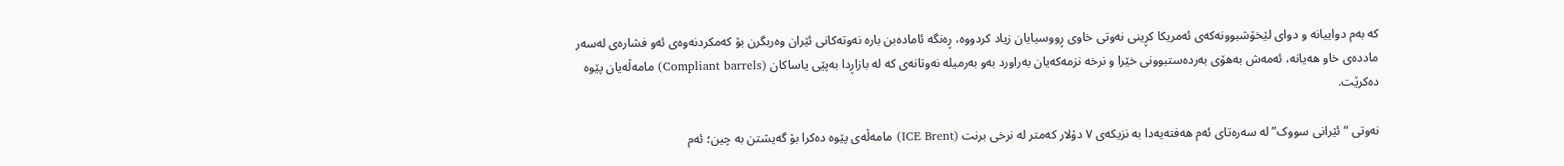کە بەم دواییانە و دوای لێخۆشبوونەکەی ئەمریکا کڕینی نەوتی خاوی ڕووسیایان زیاد کردووە، ڕەنگە ئامادەبن بارە نەوتەکانی ئێران وەربگرن بۆ کەمکردنەوەی ئەو فشارەی لەسەر ماددەی خاو هەیانە، ئەمەش بەهۆی بەردەستبوونی خێرا و نرخە نزمەکەیان بەراورد بەو بەرمیلە نەوتانەی کە لە بازاڕدا بەپێی یاساکان (Compliant barrels) مامەڵەیان پێوە دەکرێت.

نەوتی “ئێرانی سووک” لە سەرەتای ئەم هەفتەیەدا بە نزیکەی ٧ دۆلار کەمتر لە نرخی برنت (ICE Brent) مامەڵەی پێوە دەکرا بۆ گەیشتن بە چین؛ ئەم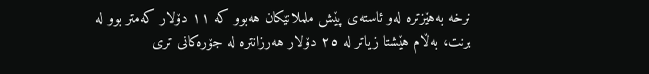نرخە بەهێزترە لەو ئاستەی پێش ململانێکان هەبوو کە ١١ دۆلار کەمتر بوو لە برنت، بەڵام هێشتا زیاتر لە ٢٥ دۆلار هەرزانترە لە جۆرەکانی تری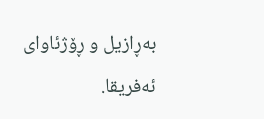بەڕازیل و ڕۆژئاوای ئەفریقا.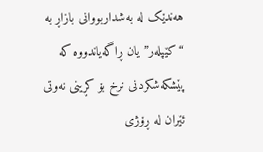هەندێک لە بەشداربووانی بازاڕ بە “کێپلەر”یان ڕاگەیاندووە کە پێشکەشکردنی نرخ بۆ کڕینی نەوتی ئێران لە ڕۆژی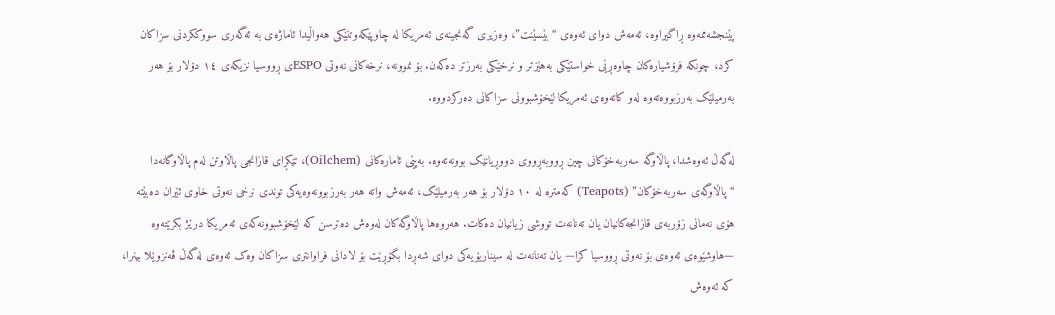پێنجشەممەوە ڕاگیراوە، ئەمەش دوای ئەوەی “بێسێنت”، وەزیری گەنجینەی ئەمریکا لە چاوپێکەوتنێکی هەواڵیدا ئاماژەی بە ئەگەری سووککردنی سزاکان کرد، چونکە فرۆشیارەکان چاوەڕێی خواستێکی بەهێزتر و نرخێکی بەرزتر دەکەن. بۆ نموونە، نرخەکانی نەوتی ESPOی ڕووسیا نزیکەی ١٤ دۆلار بۆ هەر بەرمیلێک بەرزبووەتەوە لەو کاتەوەی ئەمریکا لێخۆشبوونی سزاکانی دەرکردووە.

لەگەڵ ئەوەشدا، پاڵاوگە سەربەخۆکانی چین ڕووبەڕووی دووڕیانێک بوونەتەوە. بەپێی ئامارەکانی (Oilchem)، تێکڕای قازانجی پاڵاوتن لەم پاڵاوگانەدا “پاڵاوگەی سەربەخۆکان” (Teapots) کەمترە لە ١٠ دۆلار بۆ هەر بەرمیلێک، ئەمەش واتە هەر بەرزبوونەوەیەکی توندی نرخی نەوتی خاوی ئێران دەبێتە هۆی نەمانی زۆربەی قازانجەکانیان یان تەنانەت تووشی زیانیان دەکات. هەروەها پاڵاوگەکان لەوەش دەترسن کە لێخۆشبوونەکەی ئەمریکا درێژ بکرێتەوە —هاوشێوەی ئەوەی بۆ نەوتی ڕووسیا کرا— یان تەنانەت لە سیناریۆیەکی دوای شەڕدا بگۆڕێت بۆ لادانی فراوانتری سزاکان وەک ئەوەی لەگەڵ ڤەنزوێلا بینرا، کە ئەوەش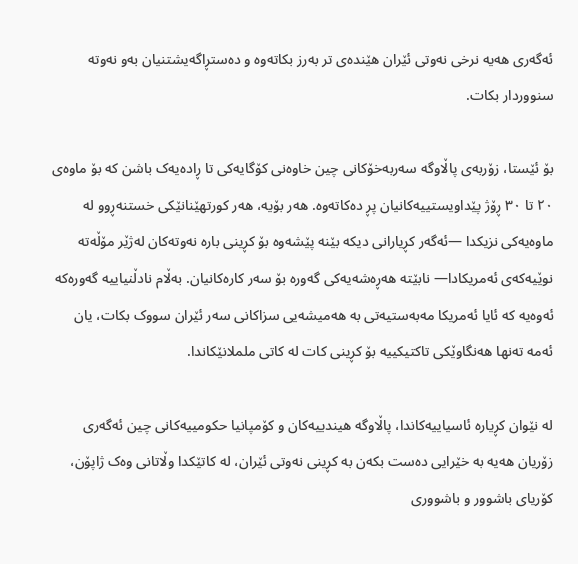ئەگەری هەیە نرخی نەوتی ئێران هێندەی تر بەرز بکاتەوە و دەستڕاگەیشتنیان بەو نەوتە سنووردار بکات.

بۆ ئێستا، زۆربەی پاڵاوگە سەربەخۆکانی چین خاوەنی کۆگایەکی تا ڕادەیەک باشن کە بۆ ماوەی ٢٠ تا ٣٠ ڕۆژ پێداویستییەکانیان پڕ دەکاتەوە. هەر بۆیە، هەر کورتهێنانێکی خستنەڕوو لە ماوەیەکی نزیکدا —ئەگەر کڕیارانی دیکە بێنە پێشەوە بۆ کڕینی بارە نەوتەکان لەژێر مۆڵەتە نوێیەکەی ئەمریکادا— نابێتە هەڕەشەیەکی گەورە بۆ سەر کارەکانیان. بەڵام نادڵنیاییە گەورەکە ئەوەیە کە ئایا ئەمریکا مەبەستیەتی بە هەمیشەیی سزاکانی سەر ئێران سووک بکات، یان ئەمە تەنها هەنگاوێکی تاکتیکییە بۆ کڕینی کات لە کاتی ململانێکاندا.

لە نێوان کڕیارە ئاسیاییەکاندا، پاڵاوگە هیندییەکان و کۆمپانیا حکومییەکانی چین ئەگەری زۆریان هەیە بە خێرایی دەست بکەن بە کڕینی نەوتی ئێران، لە کاتێکدا وڵاتانی وەک ژاپۆن، کۆریای باشوور و باشووری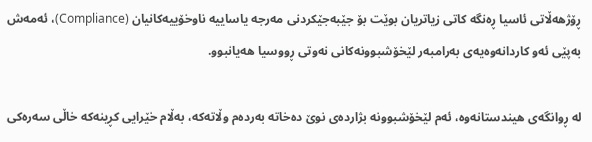ڕۆژهەڵاتی ئاسیا ڕەنگە کاتی زیاتریان بوێت بۆ جێبەجێکردنی مەرجە یاساییە ناوخۆییەکانیان (Compliance)، ئەمەش بەپێی ئەو کاردانەوەیەی بەرامبەر لێخۆشبوونەکانی نەوتی ڕووسیا هەیانبوو.

لە ڕوانگەی هیندستانەوە، ئەم لێخۆشبوونە بژاردەی نوێ دەخاتە بەردەم وڵاتەکە، بەڵام خێرایی کڕینەکە خاڵی سەرەکی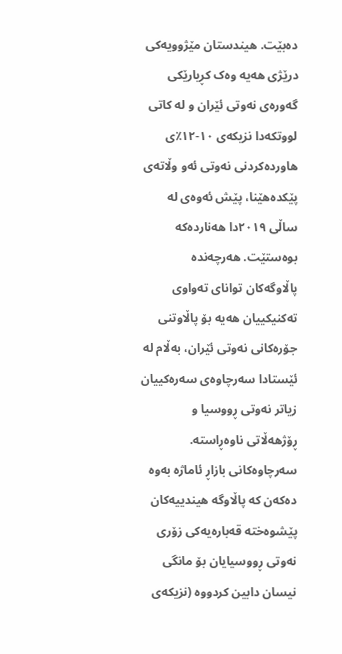دەبێت. هیندستان مێژوویەکی درێژی هەیە وەک کڕیارێکی گەورەی نەوتی ئێران و لە کاتی لووتکەدا نزیکەی ١٠-١٢٪ی هاوردەکردنی نەوتی ئەو وڵاتەی پێکدەهێنا، پێش ئەوەی لە ساڵی ٢٠١٩دا هەناردەکە بوەستێت. هەرچەندە پاڵاوگەکان توانای تەواوی تەکنیکییان هەیە بۆ پاڵاوتنی جۆرەکانی نەوتی ئێران، بەڵام لە ئێستادا سەرچاوەی سەرەکییان زیاتر نەوتی ڕووسیا و ڕۆژهەڵاتی ناوەڕاستە. سەرچاوەکانی بازاڕ ئاماژە بەوە دەکەن کە پاڵاوگە هیندییەکان پێشوەختە قەبارەیەکی زۆری نەوتی ڕووسیایان بۆ مانگی نیسان دابین کردووە (نزیکەی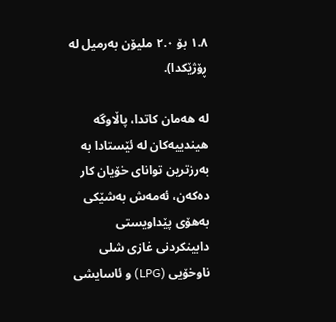١.٨ بۆ ٢.٠ ملیۆن بەرمیل لە ڕۆژێکدا).

لە هەمان کاتدا، پاڵاوگە هیندییەکان لە ئێستادا بە بەرزترین توانای خۆیان کار دەکەن، ئەمەش بەشێکی بەهۆی پێداویستی دابینکردنی غازی شلی ناوخۆیی (LPG) و ئاسایشی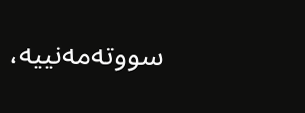سووتەمەنییە،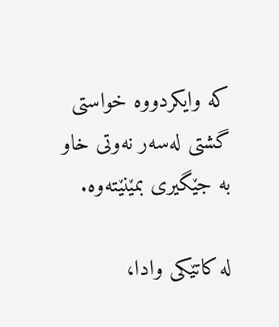کە وایکردووە خواستی گشتی لەسەر نەوتی خاو بە جێگیری بمێنێتەوە.

لە کاتێکی وادا،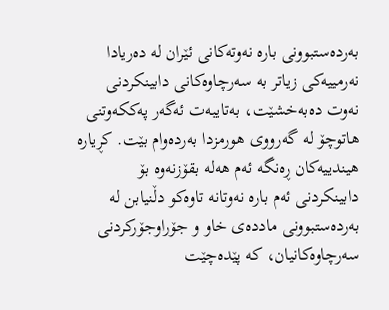بەردەستبوونی بارە نەوتەکانی ئێران لە دەریادا نەرمییەکی زیاتر بە سەرچاوەکانی دابینکردنی نەوت دەبەخشێت، بەتایبەت ئەگەر پەککەوتنی هاتوچۆ لە گەرووی هورمزدا بەردەوام بێت. کڕیارە هیندییەکان ڕەنگە ئەم هەلە بقۆزنەوە بۆ دابینکردنی ئەم بارە نەوتانە تاوەکو دڵنیابن لە بەردەستبوونی ماددەی خاو و جۆراوجۆرکردنی سەرچاوەکانیان، کە پێدەچێت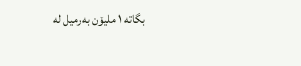بگاتە ١ ملیۆن بەرمیل لە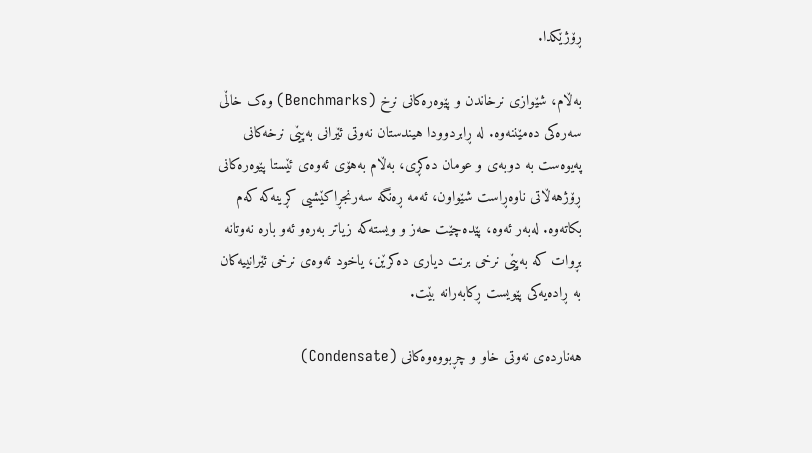ڕۆژێکدا.

بەڵام، شێوازی نرخاندن و پێوەرەکانی نرخ (Benchmarks) وەک خاڵی سەرەکی دەمێننەوە. لە ڕابردوودا هیندستان نەوتی ئێرانی بەپێی نرخەکانی پەیوەست بە دوبەی و عومان دەکڕی، بەڵام بەهۆی ئەوەی ئێستا پێوەرەکانی ڕۆژهەڵاتی ناوەڕاست شێواون، ئەمە ڕەنگە سەرنجڕاکێشیی کڕینەکە کەم بکاتەوە. لەبەر ئەوە، پێدەچێت حەز و ویستەکە زیاتر بەرەو ئەو بارە نەوتانە بڕوات کە بەپێی نرخی برنت دیاری دەکرێن، یاخود ئەوەی نرخی ئێرانییەکان بە ڕادەیەکی پێویست ڕکابەرانە بێت.

هەناردەی نەوتی خاو و چڕبووەوەکانی (Condensate)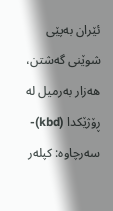ئێران بەپێی شوێنی گەشتن، هەزار بەرمیل لە ڕۆژێکدا (kbd)- سەرچاوە: کپلەر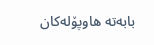بابەتە هاوپۆلەکان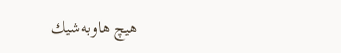هیچ هاوبەشیك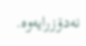نەدۆزرایەوە.